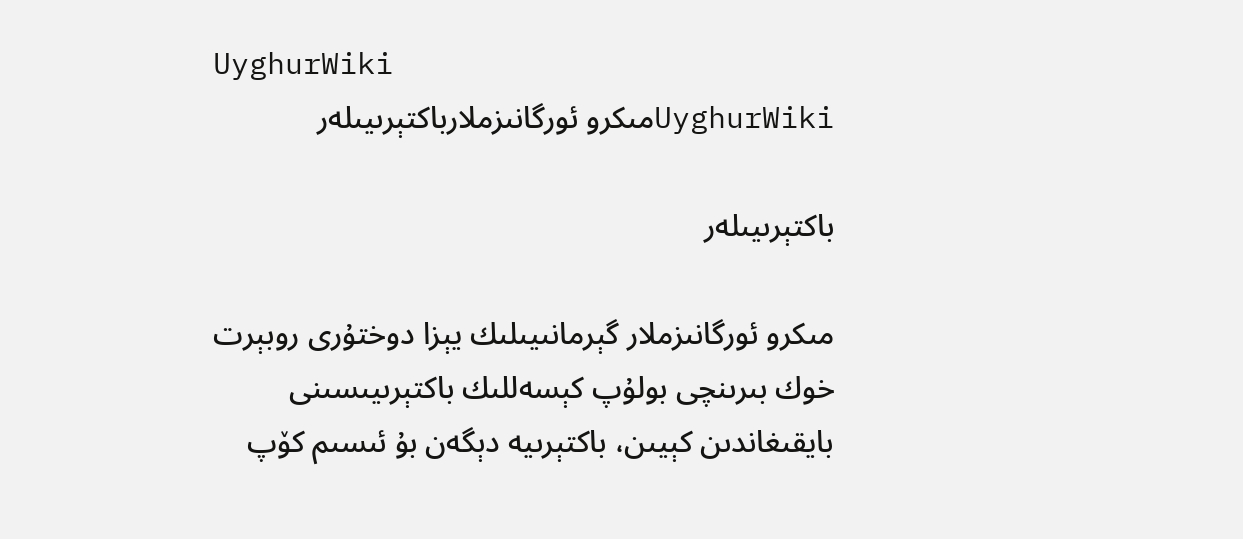UyghurWiki
UyghurWikiمىكرو ئورگانىزملارباكتېرىيىلەر

باكتېرىيىلەر

مىكرو ئورگانىزملار گېرمانىيىلىك يېزا دوختۇرى روبېرت خوك بىرىنچى بولۇپ كېسەللىك باكتېرىيىسىنى بايقىغاندىن كېيىن، باكتېرىيە دېگەن بۇ ئىسىم كۆپ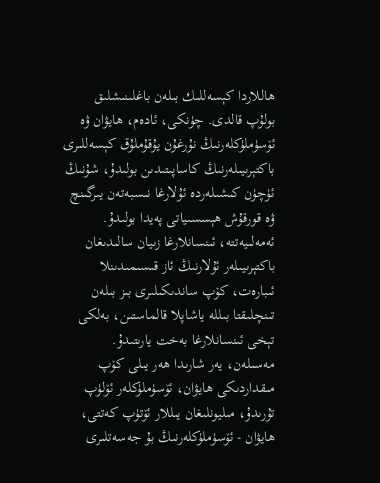ھاللاردا كېسەللىك بىلەن باغلىنىشلىق بولۇپ قالدى. چۈنكى، ئادەم، ھايۋان ۋە ئۆسۈملۈكلەرنىڭ نۇرغۇن يۇقۇملۇق كېسەللىرى باكتېرىيىلەرنىڭ كاساپىتىدىن بولىدۇ، شۇنىڭ ئۈچۈن كىشىلەردە ئۇلارغا نىسبەتەن يىرگىنچ ۋە قورقۇش ھېسسىياتى پەيدا بولىدۇ. ئەمەلىيەتتە، ئىنسانلارغا زىيان سالىدىغان باكتېرىيىلەر ئۇلارنىڭ ئاز قىسىمىدىنلا ئىبارەت، كۆپ ساندىكىلىرى بىز بىلەن تىنچلىقتا بىللە ياشاپلا قالماستىن، بەلكى تېخى ئىنسانلارغا بەخت يارىتىدۇ. مەسىلەن، يەر شارىدا ھەر يىلى كۆپ مىقداردىكى ھايۋان، ئۆسۈملۈكلەر ئۆلۈپ تۇرىدۇ، مىليونلىغان يىللار ئۆتۈپ كەتتى، ھايۋان - ئۆسۈملۈكلەرنىڭ بۇ جەسەتلىرى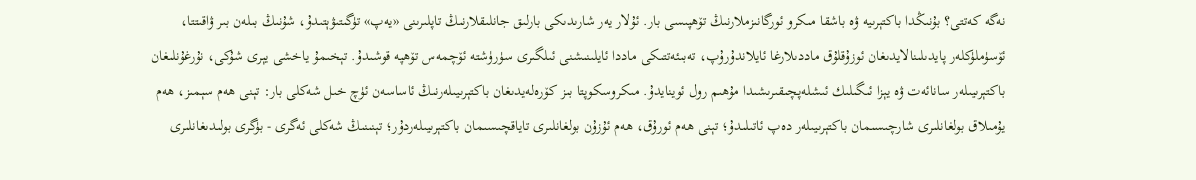نەگە كەتتى؟ بۇنىڭدا باكتېرىيە ۋە باشقا مىكرو ئورگانىزملارنىڭ تۆھپىسى بار. ئۇلار يەر شارىدىكى بارلىق جانلىقلارنىڭ تاپلىرىنى «يەپ» تۈگىتىۋېتىدۇ، شۇنىڭ بىلەن بىر ۋاقىتتا، ئۆسۈملۈكلەر پايدىلىنالايدىغان ئوزۇقلۇق ماددىلارغا ئايلاندۇرۇپ، تەبىئەتتىكى ماددا ئايلىنىشنى ئىلگىرى سۈرۈشتە ئۆچمەس تۆھپە قوشىدۇ. تېخىمۇ ياخشى يېرى شۇكى، نۇرغۇنلىغان باكتېرىيىلەر سانائەت ۋە يېزا ئىگىلىك ئىشلەپچىقىرىشىدا مۇھىم رول ئوينايدۇ. مىكروسكوپتا بىز كۆرەلەيدىغان باكتېرىيىلەرنىڭ ئاساسەن ئۈچ خىل شەكلى بار: تېنى ھەم سېمىز، ھەم يۇمىلاق بولغانلىرى شارچىسىمان باكتېرىيىلەر دەپ ئاتىلىدۇ؛ تېنى ھەم ئورۇق، ھەم ئۇزۇن بولغانلىرى تاياقچىسىمان باكتېرىيىلەردۇر؛ تېنىنىڭ شەكلى ئەگرى - بۈگرى بولىدىغانلىرى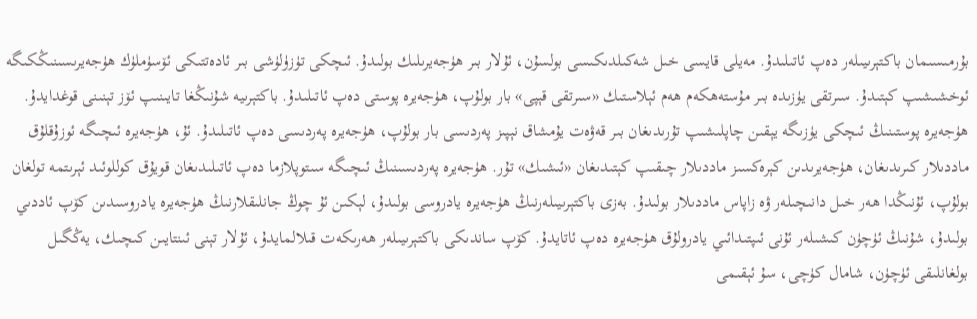بۇرمىسىمان باكتېرىيىلەر دەپ ئاتىلىدۇ. مەيلى قايسى خىل شەكىلدىكىسى بولسۇن، ئۇلار بىر ھۈجەيرىلىك بولىدۇ. ئىچكى تۈزۈلۈشى بىر ئادەتتىكى ئۆسۈملۈك ھۈجەيرىسىنىڭكىگە ئوخشىشىپ كېتىدۇ. سىرتقى يۈزىدە بىر مۇستەھكەم ھەم ئېلاستىك «سىرتقى قېپى» بار بولۇپ، ھۈجەيرە پوستى دەپ ئاتىلىدۇ. باكتېرىيە شۇنىڭغا تايىنىپ ئۆز تېنىنى قوغدايدۇ. ھۈجەيرە پوستىنىڭ ئىچكى يۈزىگە يېقىن چاپلىشىپ تۇرىدىغان بىر قەۋەت يۇمشاق نېپىز پەردىسى بار بولۇپ، ھۈجەيرە پەردىسى دەپ ئاتىلىدۇ. ئۇ، ھۈجەيرە ئىچىگە ئوزۇقلۇق ماددىلار كىرىدىغان، ھۈجەيرىدىن كېرەكسىز ماددىلار چىقىپ كېتىدىغان «ئىشىك» تۇر. ھۈجەيرە پەردىسىنىڭ ئىچىگە سىتوپلازما دەپ ئاتىلىدىغان قويۇق كوللوئىد ئېرىتمە تولغان بولۇپ، ئۇنىڭدا ھەر خىل دانىچىلەر ۋە زاپاس ماددىلار بولىدۇ. بەزى باكتېرىيىلەرنىڭ ھۈجەيرە يادروسى بولىدۇ، لېكىن ئۇ چوڭ جانلىقلارنىڭ ھۈجەيرە يادروسىدىن كۆپ ئاددىي بولىدۇ، شۇنىڭ ئۈچۈن كىشىلەر ئۇنى ئىپتىدائىي يادرولۇق ھۈجەيرە دەپ ئاتايدۇ. كۆپ ساندىكى باكتېرىيىلەر ھەرىكەت قىلالمايدۇ، ئۇلار تېنى ئىنتايىن كىچىك، يەڭگىل بولغانلىقى ئۈچۈن، شامال كۈچى، سۇ ئېقىمى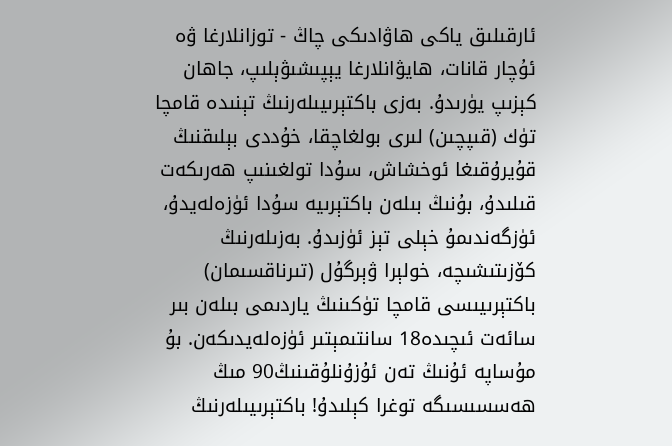ئارقىلىق ياكى ھاۋادىكى چاڭ - توزانلارغا ۋە ئۇچار قانات، ھايۋانلارغا يېپىشىۋېلىپ، جاھان كېزىپ يۈرىدۇ. بەزى باكتېرىيىلەرنىڭ تېنىدە قامچا تۈك (قىپچىن) لىرى بولغاچقا، خۇددى بېلىقنىڭ قۇيرۇقىغا ئوخشاش، سۇدا تولغىنىپ ھەرىكەت قىلىدۇ، بۇنىڭ بىلەن باكتېرىيە سۇدا ئۈزەلەيدۇ، ئۈزگەندىمۇ خېلى تېز ئۈزىدۇ. بەزىلەرنىڭ كۆزىتىشىچە، خولېرا ۋېرگۇل (تىرناقسىمان) باكتېرىيىسى قامچا تۈكىنىڭ ياردىمى بىلەن بىر سائەت ئىچىدە18 سانتىمېتىر ئۈزەلەيدىكەن. بۇ مۇساپە ئۇنىڭ تەن ئۇزۇنلۇقىنىڭ90 مىڭ ھەسسىسىگە توغرا كېلىدۇ! باكتېرىيىلەرنىڭ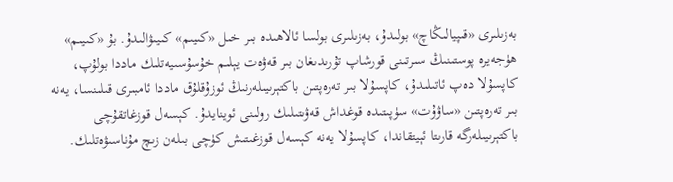بەزىلىرى «قىپيالىڭاچ» بولىدۇ، بەزىلىرى بولسا ئالاھىدە بىر خىل «كىيىم» كىيىۋالىدۇ. بۇ «كىيىم» ھۈجەيرە پوستىنىڭ سىرتىنى قورشاپ تۇرىدىغان بىر قەۋەت يېلىم خۇسۇسىيەتلىك ماددا بولۇپ، كاپسۇلا دەپ ئاتىلىدۇ، كاپسۇلا بىر تەرەپتىن باكتېرىيىلەرنىڭ ئوزۇقلۇق ماددا ئامبىرى قىلىنسا، يەنە بىر تەرەپتىن «ساۋۇت» سۈپىتىدە قوغداش قەۋىتىلىك رولىنى ئوينايدۇ. كېسەل قوزغاتقۇچى باكتېرىيىلەرگە قارىتا ئېيتقاندا، كاپسۇلا يەنە كېسەل قوزغىتىش كۈچى بىلەن زىچ مۇناسىۋەتلىك.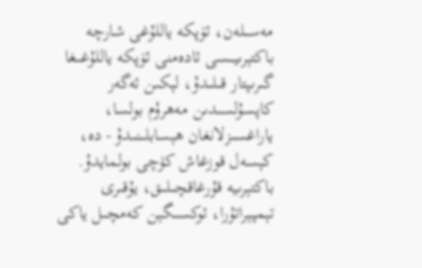مەسىلەن، ئۆپكە ياللۇغى شارچە باكتېرىيىسى ئادەمنى ئۆپكە ياللۇغىغا گىرىپتار قىلىدۇ، لېكىن ئەگەر كاپسۇلسىدىن مەھرۇم بولسا، ياراغسىزلانغان ھېسابلىنىدۇ - دە، كېسەل قوزغاش كۈچى بولمايدۇ. باكتېرىيە قۇرغاقچىلىق، يۇقىرى تېمپېراتۇرا، ئوكسىگېن كەمچىل ياكى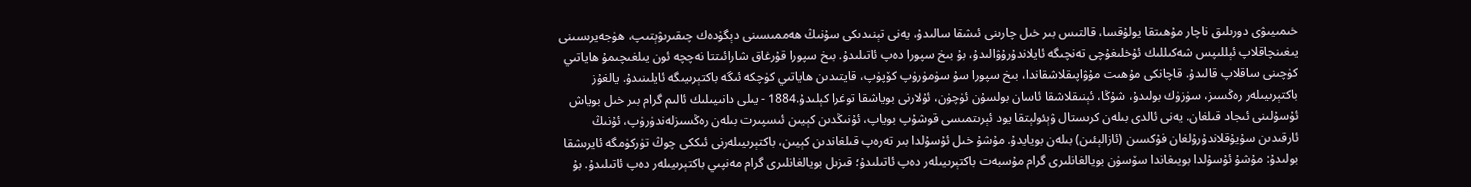خىمىيىۋى دورىلىق ناچار مۇھىتقا يولۇقسا، قالتىس بىر خىل چارىنى ئىشقا سالىدۇ، يەنى تېنىدىكى سۇنىڭ ھەممىسىنى دېگۈدەك چىقىرىۋېتىپ، ھۈجەيرىسىنى يىغىنچاقلاپ ئېللىپس شەكىللىك ئۇخلىغۇچى تەنچىگە ئايلاندۇرۇۋالىدۇ، بۇ بىخ سپورا دەپ ئاتىلىدۇ. بىخ سپورا قۇرغاق شارائىتتا نەچچە ئون يىلغىچىمۇ ھاياتىي كۈچىنى ساقلاپ قالىدۇ. قاچانكى مۇھىت مۇۋاپىقلاشقاندا، بىخ سپورا سۇ سۈمۈرۈپ كۆپۈپ، قايتىدىن ھاياتىي كۈچكە ئىگە باكتېرىيىگە ئايلىنىدۇ. يالغۇز باكتېرىيىلەر رەڭسىز، سۈزۈك بولىدۇ، شۇڭا، ئېنىقلاشقا ئاسان بولسۇن ئۈچۈن، ئۇلارنى بوياشقا توغرا كېلىدۇ.1884 - يىلى دانىيىلىك ئالىم گرام بىر خىل بوياش ئۇسۇلىنى ئىجاد قىلغان. يەنى ئالدى بىلەن كرىستال ۋېئولېتقا يود ئېرىتمىسى قوشۇپ بوياپ، ئۇنىڭدىن كېيىن ئىسپىرت بىلەن رەڭسىزلەندۈرۈپ، ئۇنىڭ ئارقىدىن سۇيۇقلاندۇرۇلغان فۇكسىن (ئازالېئىن) بىلەن بويايدۇ. مۇشۇ خىل ئۇسۇلدا بىر تەرەپ قىلغاندىن كېيىن، باكتېرىيىلەرنى ئىككى چوڭ تۈركۈمگە ئايرىشقا بولىدۇ: مۇشۇ ئۇسۇلدا بويىغاندا سۆسۈن بويالغانلىرى گرام مۇسبەت باكتېرىيىلەر دەپ ئاتىلىدۇ؛ قىزىل بويالغانلىرى گرام مەنپىي باكتېرىيىلەر دەپ ئاتىلىدۇ. بۇ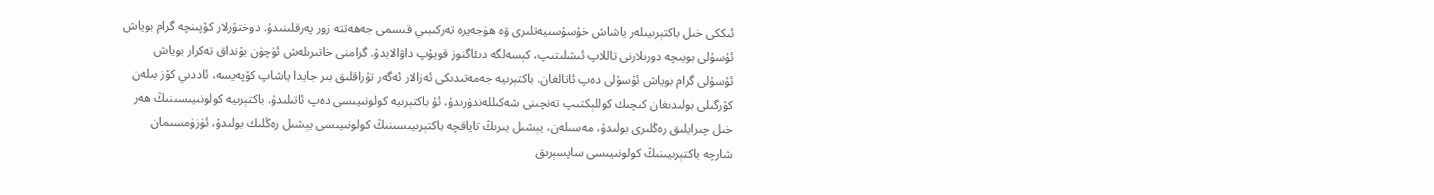ئىككى خىل باكتېرىيىلەر ياشاش خۇسۇسىيەتلىرى ۋە ھۈجەيرە تەركىبىي قىسمى جەھەتتە زور پەرقلىنىدۇ. دوختۇرلار كۆپىنچە گرام بوياش ئۇسۇلى بويىچە دورىلارنى تاللاپ ئىشلىتىپ، كېسەلگە دىئاگنوز قويۇپ داۋالايدۇ. گرامنى خاتىرىلەش ئۈچۈن بۇنداق تەكرار بوياش ئۇسۇلى گرام بوياش ئۇسۇلى دەپ ئاتالغان. باكتېرىيە جەمەتىدىكى ئەزالار ئەگەر تۇراقلىق بىر جايدا ياشاپ كۆپەيسە، ئاددىي كۆز بىلەن كۆرگىلى بولىدىغان كىچىك كوللېكتىپ تەنچىنى شەكىللەندۈرىدۇ، ئۇ باكتېرىيە كولونىيىسى دەپ ئاتىلىدۇ. باكتېرىيە كولونىيىسىنىڭ ھەر خىل چىرايلىق رەڭلىرى بولىدۇ، مەسىلەن، يېشىل يىرىڭ تاياقچە باكتېرىيىسىنىڭ كولونىيىسى يېشىل رەڭلىك بولىدۇ، ئۈزۈمسىمان شارچە باكتېرىيىنىڭ كولونىيىسى ساپسېرىق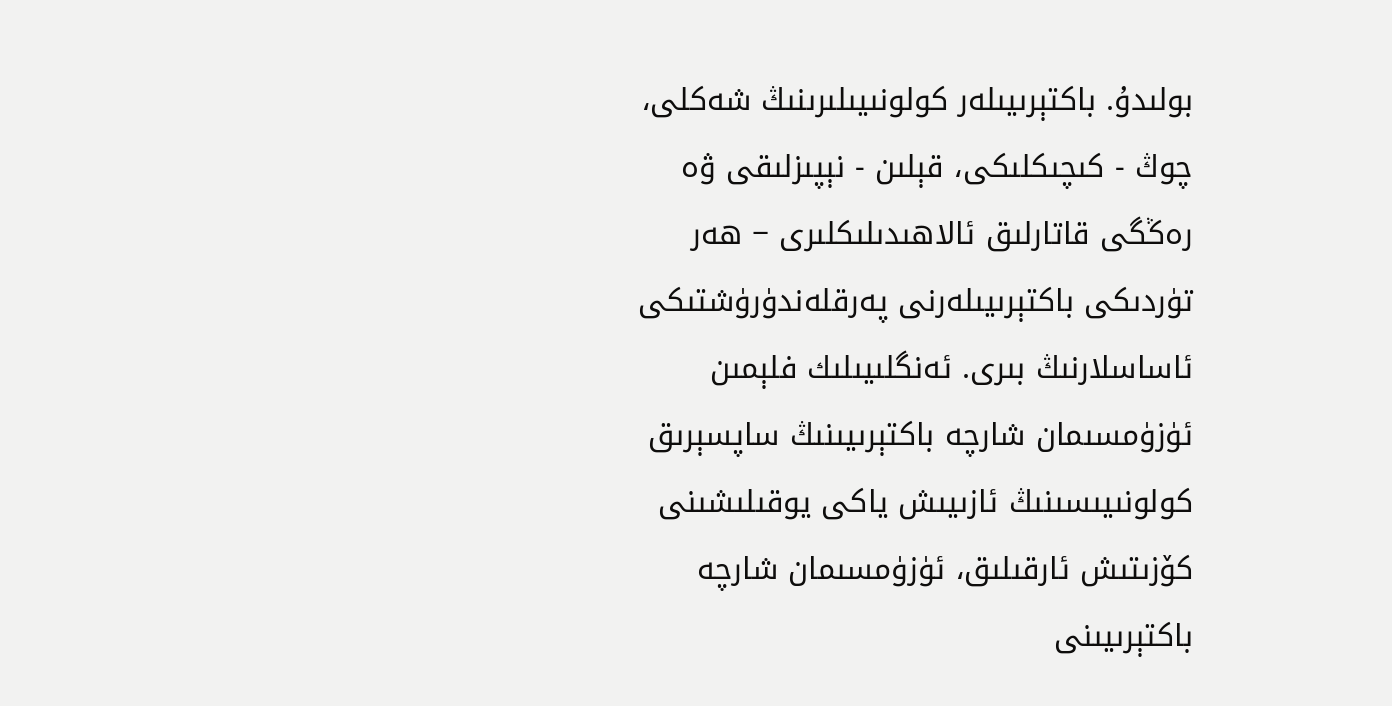بولىدۇ. باكتېرىيىلەر كولونىيىلىرىنىڭ شەكلى، چوڭ - كىچىكلىكى، قېلىن - نېپىزلىقى ۋە رەڭگى قاتارلىق ئالاھىدىلىكلىرى − ھەر تۈردىكى باكتېرىيىلەرنى پەرقلەندۈرۈشتىكى ئاساسلارنىڭ بىرى. ئەنگلىيىلىك فلېمىن ئۈزۈمسىمان شارچە باكتېرىيىنىڭ ساپسېرىق كولونىيىسىنىڭ ئازىيىش ياكى يوقىلىشىنى كۆزىتىش ئارقىلىق، ئۈزۈمسىمان شارچە باكتېرىيىنى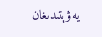يەۋېتىدىغان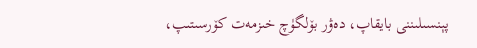پېنسىلىننى بايقاپ، دەۋر بۆلگۈچ خىزمەت كۆرسىتىپ،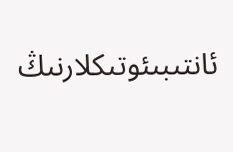ئانتىبىئوتىكلارنىڭ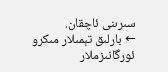سىرىنى ئاچقان.
← بارلىق تېمىلار مىكرو ئورگانىزملار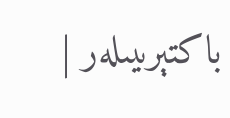باكتېرىيىلەر |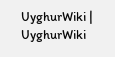UyghurWiki | UyghurWiki